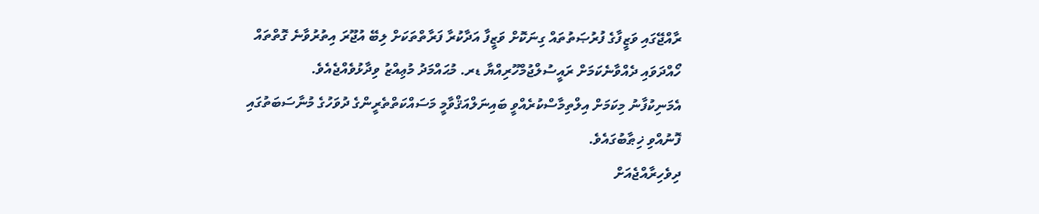ރާއްޖޭގައި ވަޒީފާގެ ފުރުޞަތުތައް ގިނަކޮށް ވަޒީފާ އަދާކުރާ ފަރާތްތަކަށް ލިބޭ އުޖޫރަ އިތުރުވާނެ ގޮތްތައް ހޯއްދަވައި ދެއްވާނެކަމަށް ރައީސުލްޖުމްހޫރިއްޔާ ޑރ. މުޙައްމަދު މުޢިއްޒު ވިދާޅުވެއްޖެއެވެ.
އެމަނިކުފާނު މިކަމަށް އިލްތިމާސްކުރެއްވީ ބައިނަލްއަޤްވާމީ މަސައްކަތްތެރީންގެ ދުވަހުގެ މުނާސަބަތުގައި ފޮނުއްވި ޚިޠާބުގައެވެ.
ދިވެހިރާއްޖެއަށް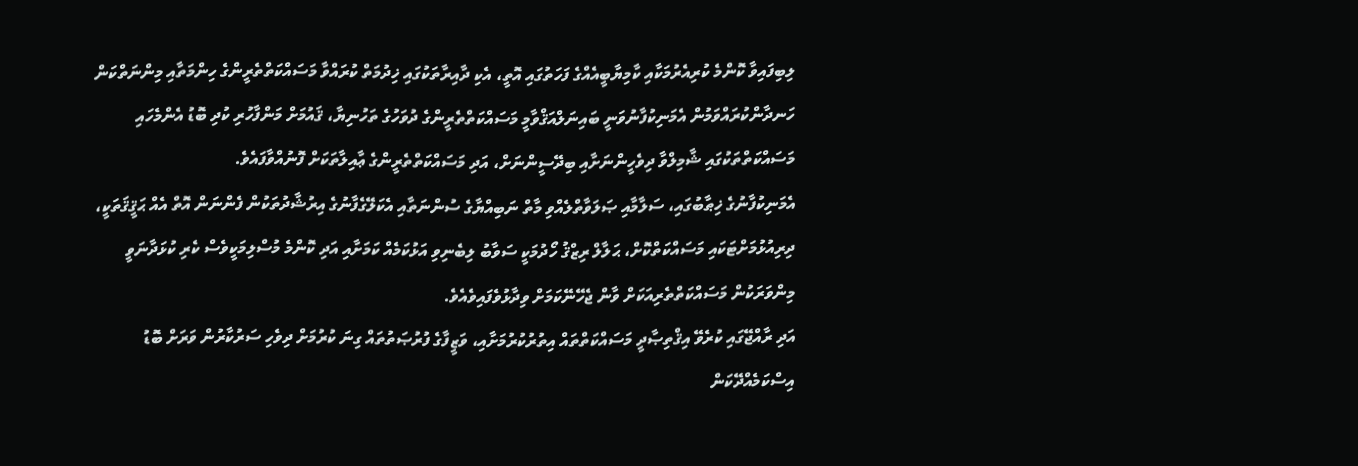ލިބިފައިވާ ކޮންމެ ކުރިއެރުމަކާއި ކާމިޔާބީއެއްގެ ފަހަތުގައި އޮތީ، އެކި ދާއިރާތަކުގައި ޚިދުމަތް ކުރައްވާ މަސައްކަތްތެރީންގެ ހިންމަތާއި މިންނަތްކަން ހަނދާންކުރައްވަމުން އެމަނިކުފާނުވަނީ ބައިނަލްއަޤްވާމީ މަސައްކަތްތެރީންގެ ދުވަހުގެ ތަހުނިޔާ، ޤައުމަށް މަންފާހުރި ކުދި ބޮޑު އެންމެހައި މަސައްކަތްތަކުގައި ޝާމިލްވާ ދިވެހީންނަށާއި ބިދޭސީންނަށް، އަދި މަސައްކަތްތެރީންގެ ޢާއިލާތަކަށް ފޮނުއްވާފައެވެ.
އެމަނިކުފާނުގެ ޚިޠާބުގައި، ސަލާމާއި ޞަލަވާތްލެއްވި މާތް ނަބިއްޔާގެ ސުންނަތާއި އެކަލޭގެފާނުގެ އިރުޝާދުތަކުން ފެންނަން އޮތް އެއް ޙަޤީޤަތަކީ، ދިރިއުޅުމަށްޓަކައި މަސައްކަތްކޮށް، ޙަލާލް ރިޒްޤު ހޯދުމަކީ ސަވާބު ލިބެނިވި އަޅުކަމެއް ކަމަށާއި އަދި ކޮންމެ މުސްލިމަކީވެސް ކެރި ކުޅަދާނަވީ މިންވަރަކުން މަސައްކަތްތެރިއަކަށް ވާން ޖެހޭނޭކަމަށް ވިދާޅުވެފައިވެއެވެ.
އަދި ރާއްޖޭގައި ކުރެވޭ އިޤްތިޞާދީ މަސައްކަތްތައް އިތުރުކުރުމަށާއި، ވަޒީފާގެ ފުރުޞަތުތައް ގިނަ ކުރުމަށް ދިވެހި ސަރުކާރުން ވަރަށް ބޮޑު އިސްކަމެއްދޭކަން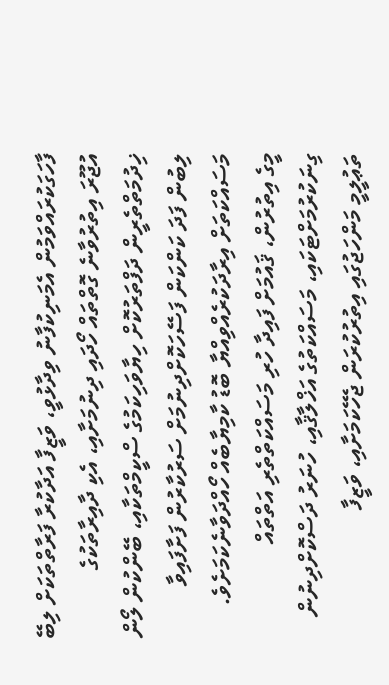ފާހަގަކުރައްވަމުން އެމަނިކުފާނު ވިދާޅުވީ، ވަޒީފާ އަދާކުރާ ފަރާތްތަކަށް ލިބޭ އުޖޫރަ އިތުރުވާނެ ގޮތްތައް ހޯދައި ދިނުމަށާއި، އެކި ދާއިރާތަކުގެ ޚިދުމަތްތެރީން ދަފްތަރުކޮށް ހިޔާވަހިކަމުގެ ސްކީމްތަކާއި، ބޭންކުން ލޯން ލިބުން ފަދަ ކަންކަން ފަސޭހަކޮށްދިނުމަށް ސަރުކާރުން ފަށާފައިވާ މަސައްކަތަށް އިރާދަކުރެއްވިއްޔާ ބޮޑު ކާމިޔާބެއް ހޯއްދަވާނެކަމަށެވެ.
މީގެ އިތުރުން، ޤައުމަށް ފައިދާ ހުރި މަސައްކަތްތެރި އަތްތައް ގިނަކުރުމަށްޓަކައި، މަސައްކަތުގެ އަޚްލާޤާއި، ހުނަރު ދަސްކޮށްދިނުން ތަޢުލީމީ މަންހަޖުގައި އިތުރުކުރަން ޖެހޭކަމަށާއި، ވަޒީފާ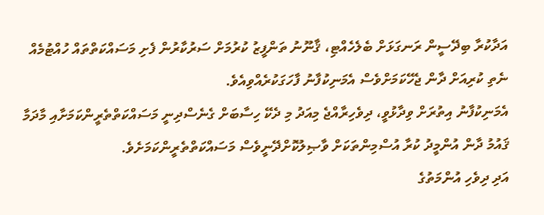އަދާކުރާ ބިދޭސީން ރަނގަޅަށް ބެލެހެއްޓި، ޤާނޫނު ތަންފީޒު ކުރުމަށް ސަރުކާރުން ފެށި މަސައްކަތްތައް ހުއްޓުމެއް ނެތި ކުރިއަށް ދާން ޖެހޭކަމަށްވެސް އެމަނިކުފާނު ފާހަގަކުރެއްވިއެވެ.
އެމަނިކުފާނު އިތުރަށް ވިދާޅުވީ، ދިވެހިރާއްޖެ މިއަދު މި ދެކޭ ހިސާބަށް ގެނެސްދިނީ މަސައްކަތްތެރީންކަމަށާއި މާދަމާ ޤައުމު ދާން އުންމީދު ކުރާ އުސްމިންތަކަށް ވާޞިލުކޮށްދޭނީވެސް މަސައްކަތްތެރީންކަމަށެވެ.
އަދި ދިވެހި އުންމަތުގެ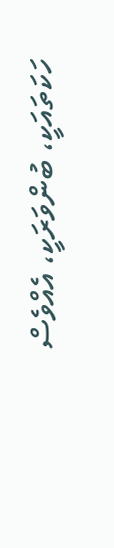ހަކަތައަކީ، ބުންވަރަކީ، އެއްވެސް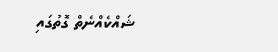ޝައްކެއްނެތް ގޮތުގައި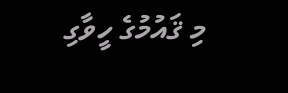މި ޤައުމުގެ ހީވާގި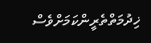ޚިދުމަތްތެރީންކަމަށްވެސް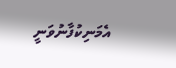އެމަނިކުފާނުވަނީ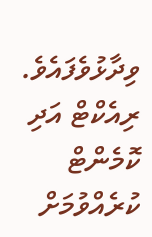ވިދާޅުވެފައެވެ.
ރިއެކްޓް އަދި ކޮމެންޓް ކުރެއްވުމަށް